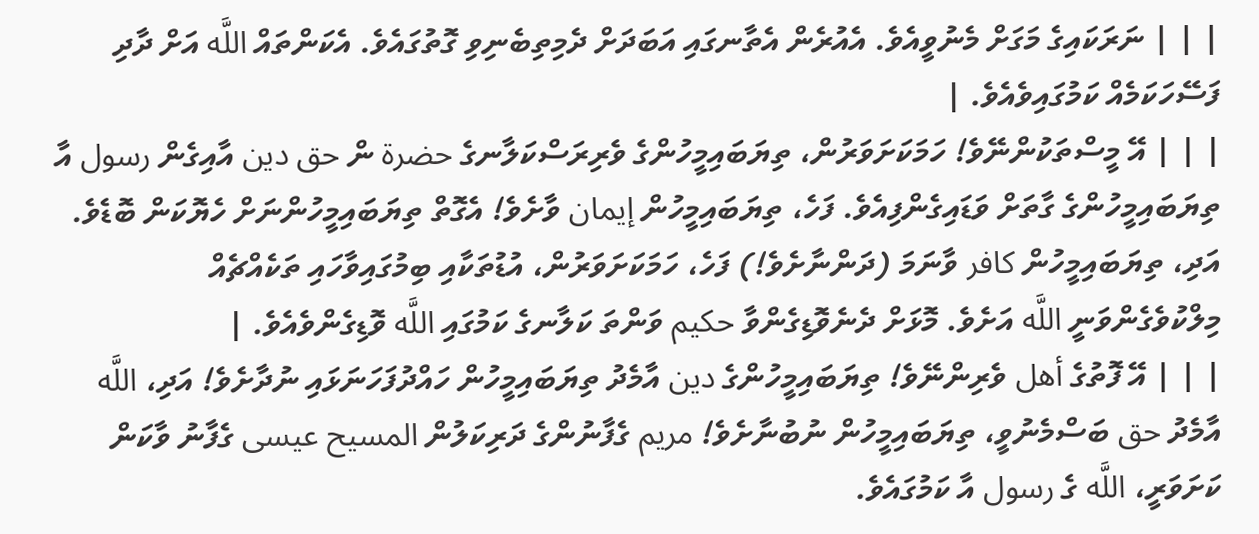| | | ނަރަކައިގެ މަގަށް މެނުވީއެވެ. އެއުރެން އެތާނގައި އަބަދަށް ދެމިތިބެނިވި ގޮތުގައެވެ. އެކަންތައް اللَّه އަށް ދާދި ފަސޭހަކަމެއް ކަމުގައިވެއެވެ. |
| | | އޭ މީސްތަކުންނޭވެ! ހަމަކަށަވަރުން، ތިޔަބައިމީހުންގެ ވެރިރަސްކަލާނގެ حضرة ން حق دين އާއިގެން رسول އާ ތިޔަބައިމީހުންގެ ގާތަށް ވަޑައިގެންފިއެވެ. ފަހެ، ތިޔަބައިމީހުން إيمان ވާށެވެ! އެގޮތް ތިޔަބައިމީހުންނަށް ހެޔޮކަން ބޮޑެވެ. އަދި، ތިޔަބައިމީހުން كافر ވާނަމަ (ދަންނާށެވެ!) ފަހެ، ހަމަކަށަވަރުން، އުޑުތަކާއި ބިމުގައިވާހައި ތަކެއްޗެއް މިލްކުވެގެންވަނީ اللَّه އަށެވެ. މޮޅަށް ދެނެވޮޑިގެންވާ حكيم ވަންތަ ކަލާނގެ ކަމުގައި اللَّه ވޮޑިގެންވެއެވެ. |
| | | އޭ ފޮތުގެ أهل ވެރިންނޭވެ! ތިޔަބައިމީހުންގެ دين އާމެދު ތިޔަބައިމީހުން ހައްދުފަހަނަޅައި ނުދާށެވެ! އަދި، اللَّه އާމެދު حق ބަސްމެނުވީ، ތިޔަބައިމީހުން ނުބުނާށެވެ! مريم ގެފާނުންގެ ދަރިކަލުން المسيح عيسى ގެފާނު ވާކަން ކަށަވަރީ، اللَّه ގެ رسول އާ ކަމުގައެވެ.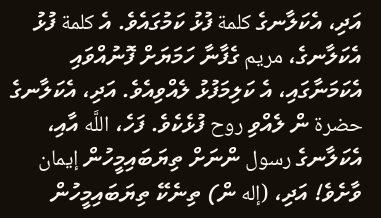އަދި، އެކަލާނގެ كلمة ފުޅު ކަމުގައެވެ. އެ كلمة ފުޅު އެކަލާނގެ، مريم ގެފާނާ ހަމަޔަށް ފޮނުއްވައި އެކަމަނާގައި، އެ ކަލިމަފުޅު ލެއްވިއެވެ. އަދި، އެކަލާނގެ حضرة ން ލެއްވި روح ފުޅެކެވެ. ފަހެ، اللَّه އާއި، އެކަލާނގެ رسول ންނަށް ތިޔަބައިމީހުން إيمان ވާށެވެ! އަދި، (إله ން) ތިނެކޭ ތިޔަބައިމީހުން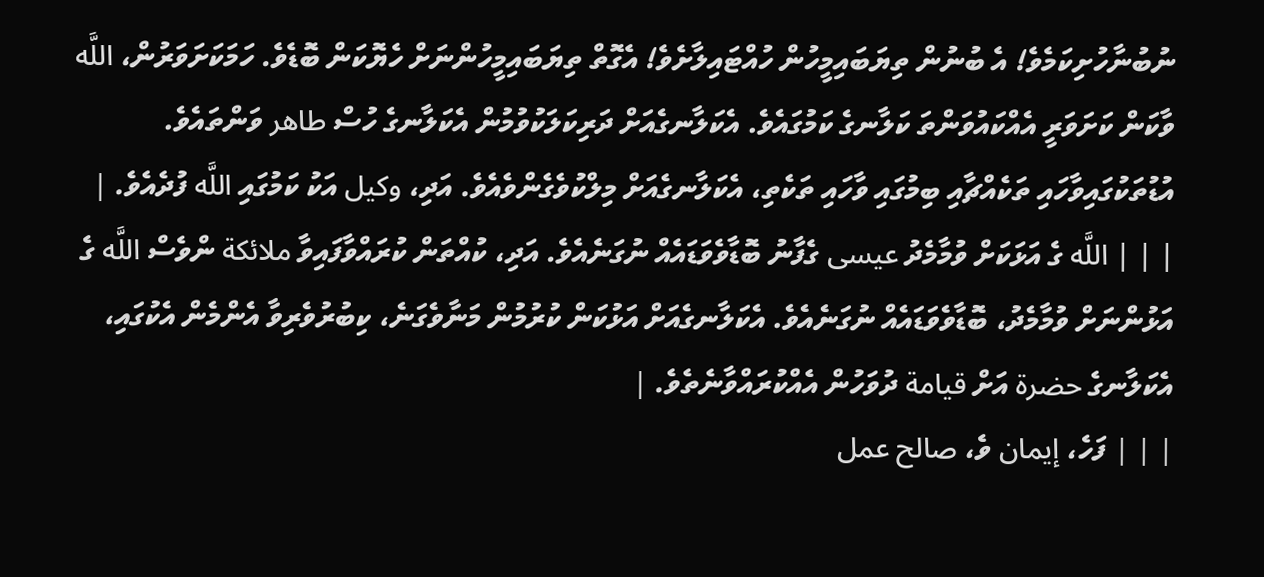ނުބުނާހުށިކަމެވެ! އެ ބުނުން ތިޔަބައިމީހުން ހުއްޓައިލާށެވެ! އެގޮތް ތިޔަބައިމީހުންނަށް ހެޔޮކަން ބޮޑެވެ. ހަމަކަށަވަރުން، اللَّه ވާކަން ކަށަވަރީ އެއްކައުވަންތަ ކަލާނގެ ކަމުގައެވެ. އެކަލާނގެއަށް ދަރިކަލަކުވުމުން އެކަލާނގެ ހުސް طاهر ވަންތައެވެ. އުޑުތަކުގައިވާހައި ތަކެއްޗާއި ބިމުގައި ވާހައި ތަކެތި، އެކަލާނގެއަށް މިލްކުވެގެންވެއެވެ. އަދި، وكيل އަކު ކަމުގައި اللَّه ފުދެއެވެ. |
| | | اللَّه ގެ އަޅަކަށް ވުމާމެދު عيسى ގެފާނު ބޮޑާވެވަޑައެއް ނުގަނެއެވެ. އަދި، ކުއްތަން ކުރައްވާފައިވާ ملائكة ންވެސް اللَّه ގެ އަޅުންނަށް ވުމާމެދު، ބޮޑާވެވަޑައެއް ނުގަނެއެވެ. އެކަލާނގެއަށް އަޅުކަން ކުރުމުން މަނާވެގަނެ، ކިބުރުވެރިވާ އެންމެން އެކުގައި، އެކަލާނގެ حضرة އަށް قيامة ދުވަހުން އެއްކުރައްވާނެތެވެ. |
| | | ފަހެ، إيمان ވެ، صالح عمل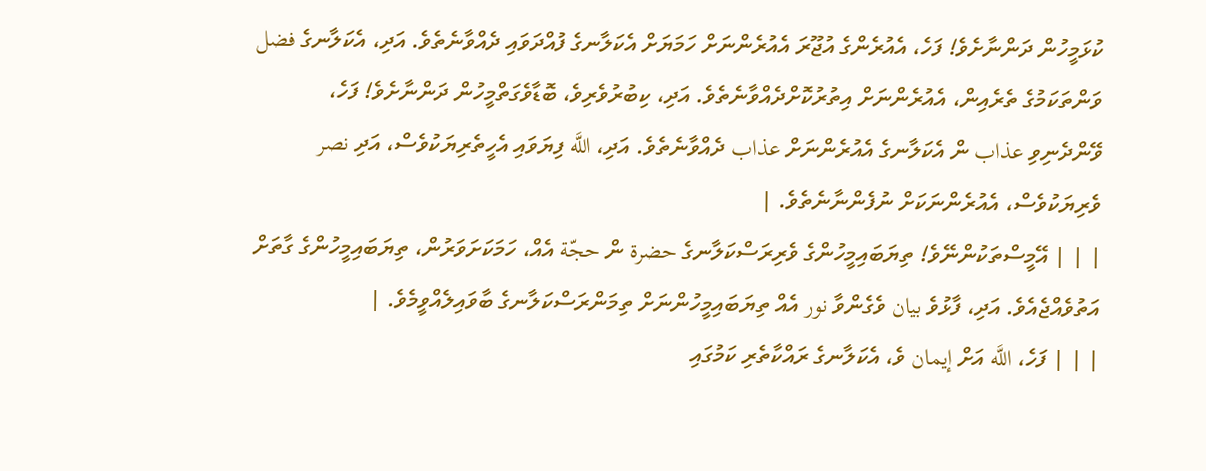ކުޅަމީހުން ދަންނާށެވެ! ފަހެ، އެއުރެންގެ އުޖޫރަ އެއުރެންނަށް ހަމަޔަށް އެކަލާނގެ ފުއްދަވައި ދެއްވާނެތެވެ. އަދި، އެކަލާނގެ فضل ވަންތަކަމުގެ ތެރެއިން، އެއުރެންނަށް އިތުރުކޮށްދެއްވާނެތެވެ. އަދި، ކިބުރުވެރިވެ، ބޮޑާވެގަތްމީހުން ދަންނާށެވެ! ފަހެ، ވޭންދެނިވި عذاب ން އެކަލާނގެ އެއުރެންނަށް عذاب ދެއްވާނެތެވެ. އަދި، اللَّه ފިޔަވައި އެހީތެރިޔަކުވެސް، އަދި نصر ވެރިޔަކުވެސް، އެއުރެންނަކަށް ނުފެންނާނެތެވެ. |
| | | އޭމީސްތަކުންނޭވެ! ތިޔަބައިމީހުންގެ ވެރިރަސްކަލާނގެ حضرة ން حجّة އެއް، ހަމަކަށަވަރުން، ތިޔަބައިމީހުންގެ ގާތަށް އަތުވެއްޖެއެވެ. އަދި، ފާޅުވެ بيان ވެގެންވާ نور އެއް ތިޔަބައިމީހުންނަށް ތިމަންރަސްކަލާނގެ ބާވައިލެއްވީމެވެ. |
| | | ފަހެ، اللَّه އަށް إيمان ވެ، އެކަލާނގެ ރައްކާތެރި ކަމުގައި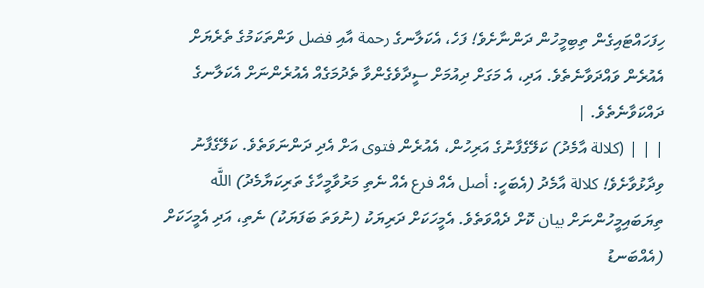ހިފަހައްޓައިގެން ތިބިމީހުން ދަންނާށެވެ! ފަހެ، އެކަލާނގެ رحمة އާއި فضل ވަންތަކަމުގެ ތެރެޔަށް އެއުރެން ވައްދަވާނެތެވެ. އަދި، އެ މަގަށް ދިއުމަށް ސީދާވެގެންވާ ތެދުމަގެއް އެއުރެންނަށް އެކަލާނގެ ދައްކަވާނެތެވެ. |
| | | (كلالة އާމެދު) ކަލޭގެފާނުގެ އަރިހުން، އެއުރެން فتوى އަށް އެދި ދަންނަވަތެވެ. ކަލޭގެފާނު ވިދާޅުވާށެވެ! كلالة އާމެދު (އެބަހީ: أصل އެއް فرع އެއް ނެތި މަރުވާމީހާގެ ތަރިކަޔާމެދު) اللَّه ތިޔަބައިމީހުންނަށް بيان ކޮށް ދެއްވަތެވެ. އެމީހަކަށް ދަރިޔަކު (ނުވަތަ ބަފަޔަކު) ނެތި، އަދި އެމީހަކަށް (އެއްބަނޑު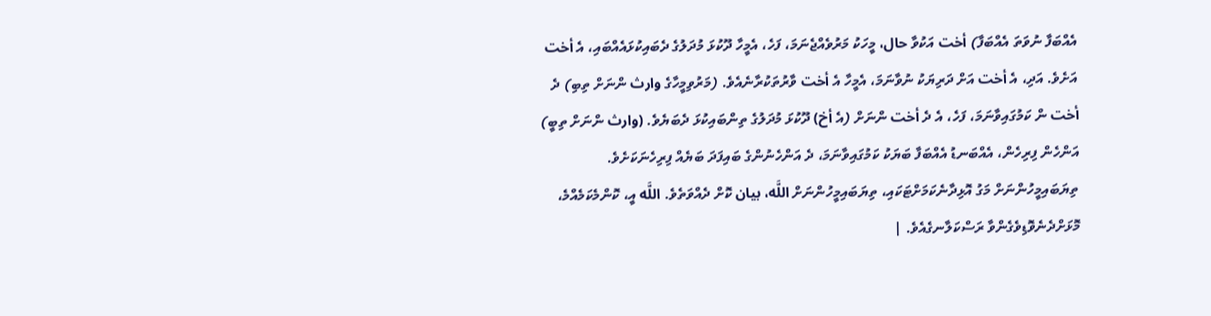އެއްބަފާ ނުވަތަ އެއްބަފާ) أخت އަކުވާ حال، މީހަކު މަރުވެއްޖެނަމަ، ފަހެ، އެމީހާ ދޫކުޅަ މުދަލުގެ ދެބައިކުޅައެއްބައި، އެ أخت އަށެވެ. އަދި، އެ أخت އަށް ދަރިޔަކު ނުވާނަމަ، އެމީހާ އެ أخت ވާރުތަކުރާނެއެވެ. (މަރުވިމީހާގެ وارث ންނަށް ތިބި) ދެ أخت ން ކަމުގައިވާނަމަ، ފަހެ، އެ ދެ أخت ންނަށް (އެ أخ) ދޫކުޅަ މުދަލުގެ ތިންބައިކުޅަ ދެބަޔެވެ. (وارث ންނަށް ތިބީ) އަންހެން ފިރިހެން، އެއްބަނޑު އެއްބަފާ ބަޔަކު ކަމުގައިވާނަމަ، ދެ އަންހެނުންގެ ބައިފަދަ ބަޔެއް ފިރިހެނަކަށެވެ. ތިޔަބައިމީހުންނަށް މަގު އޮޅިދާނެކަމަށްޓަކައި، ތިޔަބައިމީހުންނަށް اللَّه، بيان ކޮށް ދެއްވަތެވެ. اللَّه އީ، ކޮންމެކަމެއްމެ، މޮޅަށްދެނެވޮޑިވެގެންވާ ރަސްކަލާނގެއެވެ. |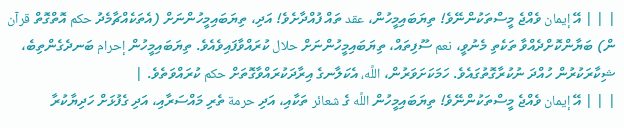| | | އޭ إيمان ވެއްޖެ މީސްތަކުންނޭވެ! ތިޔަބައިމީހުން، عقد ތައް ފުއްދާށެވެ! އަދި، ތިޔަބައިމީހުންނަށް (އެތަކެއްޗާމެދު حكم އޮތްގޮތް قرآن ން) ބަޔާންކޮށްދެއްވާ ތަކެތި މެނުވީ، نعم ސޫފިތައް، ތިޔަބައިމީހުންނަށް حلال ކުރައްވާފައިވެއެވެ. ތިޔަބައިމީހުން إحرام ބަނދެގެންތިބެ، ޝިކާރަކުރުން ހުއްދަ ނުކުރާގޮތުގައެވެ. ހަމަކަށަވަރުން، اللَّه، އެކަލާނގެ އިރާދަކުރައްވާގޮތަށް حكم ކުރައްވަތެވެ. |
| | | އޭ إيمان ވެއްޖެ މީސްތަކުންނޭވެ! ތިޔަބައިމީހުން اللَّه ގެ شعائر ތަކާއި، އަދި حرمة ތެރި މައްސަރާއި، އަދި ގެފުޅަށް ހަދިޔާކުރާ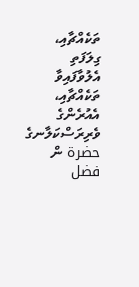ތަކެއްޗާއި، ގިލަފަތި އެލުވާފައިވާ ތަކެއްޗާއި، އެއުރެންގެ ވެރިރަސްކަލާނގެ حضرة ން فضل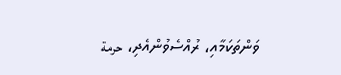ވަންތަކަމާއި، ރުއްސެވުންއެދި، حرمة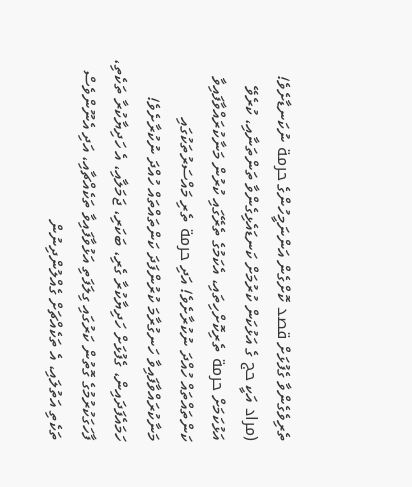ތެރިވެގެންވާ ގެފުޅަށް قصد ކޮށްގެން އަންނަމީހުންގެ حرمة ނުކަނޑާށެވެ! (مراد އަކީ حج ގެ އަޅުކަން ކުރުމަށް ކަނޑައެޅިގެންވާ ތަންތަނާއި، ކުރެވޭ އަޅުކަމަށް حرمة ތެރިކޮށްހިތައި، އެކަމުގެ ތެރޭގައި ކުރުން މަނާކުރައްވާފައިވާ ކަންތައްތައް ހުއްދަ ނުކުރާށެވެ! އަދި حرمة ތެރި މައްސަރުތަކުގައި މަނާކުރައްވާފައިވާ ހަނގުރާމަ ކުރުންފަދަ ކަންތައްތައް ހުއްދަ ނުކުރާށެވެ! ހަމައެފަދައިން، ގެފުޅަށް ހަދިޔާކުރާ ގެރި، ބަކަރި، ޖަމަލާއި، އެ ހަދިޔާކުރާ ތަކެތި، ފާހަގަކުރުމުގެ ގޮތުން ކަރުގައި ގިލަފަތި އަޅުވާފައިވާ ތަކެއްޗާއި، އަދި އެނޫންވެސް ތަކެތި އަތުލައި، އެ ތަކެއްޗަށް ގެއްލުންދިނުން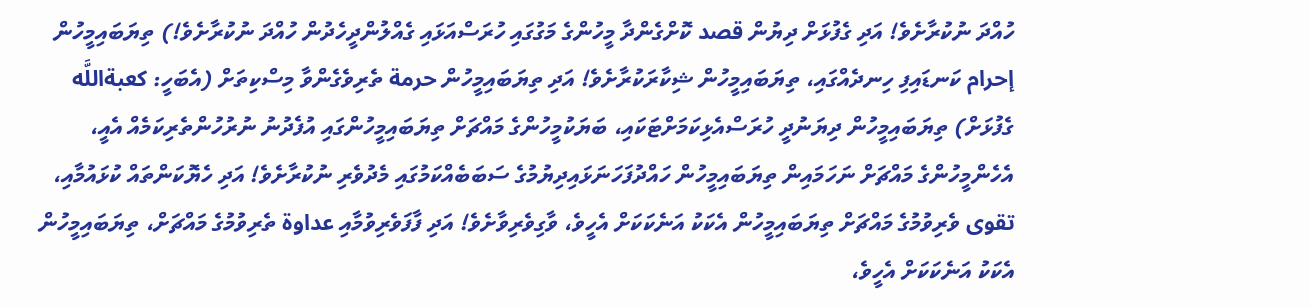ހުއްދަ ނުކުރާށެވެ! އަދި ގެފުޅަށް ދިޔުން قصد ކޮށްގެންދާ މީހުންގެ މަގުގައި ހުރަސްއަޅައި ގެއްލުންދީހެދުން ހުއްދަ ނުކުރާށެވެ!) ތިޔަބައިމީހުން إحرام ކަނޑައިފި ހިނދެއްގައި، ތިޔަބައިމީހުން ޝިކާރަކުރާށެވެ! އަދި ތިޔަބައިމީހުން حرمة ތެރިވެގެންވާ މިސްކިތަށް (އެބަހީ: كعبةاللَّه ގެފުޅަށް) ތިޔަބައިމީހުން ދިޔަނުދީ ހުރަސްއެޅިކަމަށްޓަކައި، ބަޔަކުމީހުންގެ މައްޗަށް ތިޔަބައިމީހުންގައި އުފެދުނު ނުރުހުންތެރިކަމެއް އެއީ، އެހެންމީހުންގެ މައްޗަށް ނަހަމައިން ތިޔަބައިމީހުން ހައްދުފަހަނަޅައިދިޔުމުގެ ސަބަބެއްކަމުގައި މެދުވެރި ނުކުރާށެވެ! އަދި ހެޔޮކަންތައް ކުޅައުމާއި، تقوى ވެރިވުމުގެ މައްޗަށް ތިޔަބައިމީހުން އެކަކު އަނެކަކަށް އެހީވެ، ވާގިވެރިވާށެވެ! އަދި ފާފަވެރިވުމާއި عداوة ތެރިވުމުގެ މައްޗަށް، ތިޔަބައިމީހުން އެކަކު އަނެކަކަށް އެހީވެ،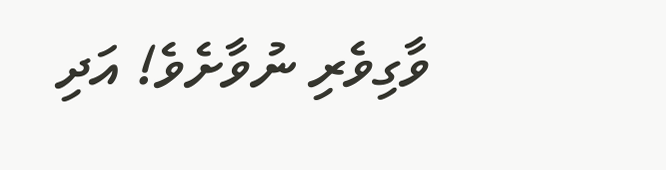ވާގިވެރި ނުވާށެވެ! އަދި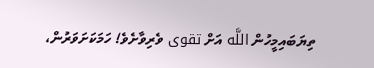ތިޔަބައިމީހުން اللَّه އަށް تقوى ވެރިވާށެވެ! ހަމަކަށަވަރުން،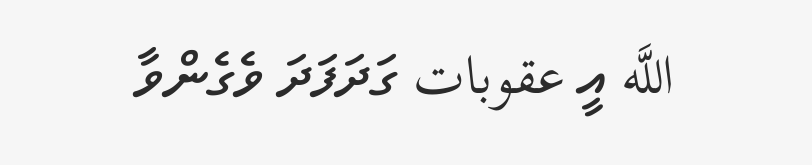اللَّه އީ عقوبات ގަދަފަދަ ވެގެންވާ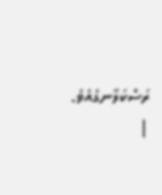ރަސްކަލާނގެއެވެ. |